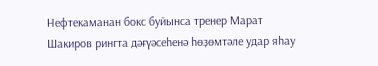Нефтекаманан бокс буйынса тренер Марат Шакиров рингта дәғүәсеһенә һөҙөмтәле удар яһау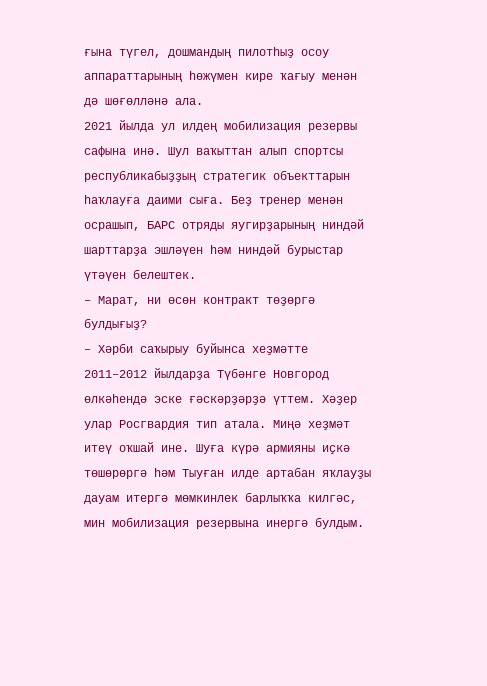ғына түгел, дошмандың пилотһыҙ осоу аппараттарының һөжүмен кире ҡағыу менән дә шөғөлләнә ала.
2021 йылда ул илдең мобилизация резервы сафына инә. Шул ваҡыттан алып спортсы республикабыҙҙың стратегик объекттарын һаҡлауға даими сыға. Беҙ тренер менән осрашып, БАРС отряды яугирҙарының ниндәй шарттарҙа эшләүен һәм ниндәй бурыстар үтәүен белештек.
– Марат, ни өсөн контракт төҙөргә булдығыҙ?
– Хәрби саҡырыу буйынса хеҙмәтте 2011–2012 йылдарҙа Түбәнге Новгород өлкәһендә эске ғәскәрҙәрҙә үттем. Хәҙер улар Росгвардия тип атала. Миңә хеҙмәт итеү оҡшай ине. Шуға күрә армияны иҫкә төшөрөргә һәм Тыуған илде артабан яҡлауҙы дауам итергә мөмкинлек барлыҡҡа килгәс, мин мобилизация резервына инергә булдым.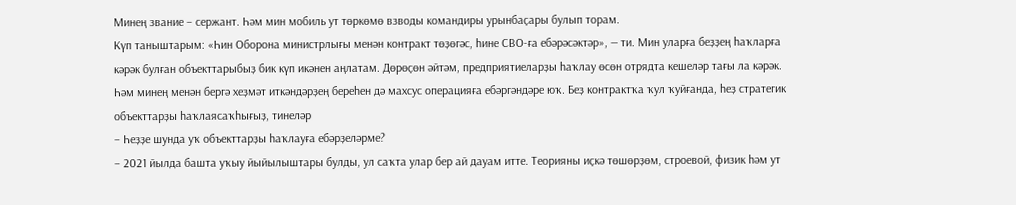Минең звание – сержант. Һәм мин мобиль ут төркөмө взводы командиры урынбаҫары булып торам.
Күп таныштарым: «Һин Оборона министрлығы менән контракт төҙөгәс, һине СВО-ға ебәрәсәктәр», — ти. Мин уларға беҙҙең һаҡларға кәрәк булған объекттарыбыҙ бик күп икәнен аңлатам. Дөрөҫөн әйтәм, предприятиеларҙы һаҡлау өсөн отрядта кешеләр тағы ла кәрәк. Һәм минең менән бергә хеҙмәт иткәндәрҙең береһен дә махсус операцияға ебәргәндәре юҡ. Беҙ контрактҡа ҡул ҡуйғанда, һеҙ стратегик объекттарҙы һаҡлаясаҡһығыҙ, тинеләр
– Һеҙҙе шунда уҡ объекттарҙы һаҡлауға ебәрҙеләрме?
– 2021 йылда башта уҡыу йыйылыштары булды, ул саҡта улар бер ай дауам итте. Теорияны иҫкә төшөрҙөм, строевой, физик һәм ут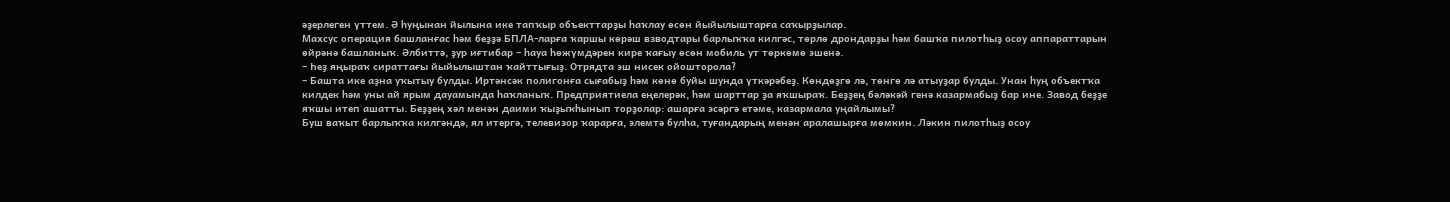әҙерлеген үттем. Ә һуңынан йылына ике тапҡыр объекттарҙы һаҡлау өсөн йыйылыштарға саҡырҙылар.
Махсус операция башланғас һәм беҙҙә БПЛА-ларға ҡаршы көрәш взводтары барлыҡҡа килгәс, төрлө дрондарҙы һәм башҡа пилотһыҙ осоу аппараттарын өйрәнә башланыҡ. Әлбиттә, ҙур иғтибар – һауа һөжүмдәрен кире ҡағыу өсөн мобиль ут төркөмө эшенә.
– Һеҙ яңыраҡ сираттағы йыйылыштан ҡайттығыҙ. Отрядта эш нисек ойошторола?
– Башта ике аҙна уҡытыу булды. Иртәнсәк полигонға сығабыҙ һәм көнө буйы шунда үткәрәбеҙ. Көндөҙгө лә, төнгө лә атыуҙар булды. Унан һуң объектҡа килдек һәм уны ай ярым дауамында һаҡланыҡ. Предприятиела еңелерәк, һәм шарттар ҙа яҡшыраҡ. Беҙҙең бәләкәй генә казармабыҙ бар ине. Завод беҙҙе яҡшы итеп ашатты. Беҙҙең хәл менән даими ҡыҙыҡһынып торҙолар: ашарға эсәргә етәме, казармала уңайлымы?
Буш ваҡыт барлыҡҡа килгәндә, ял итергә, телевизор ҡарарға, элемтә булһа, туғандарың менән аралашырға мөмкин. Ләкин пилотһыҙ осоу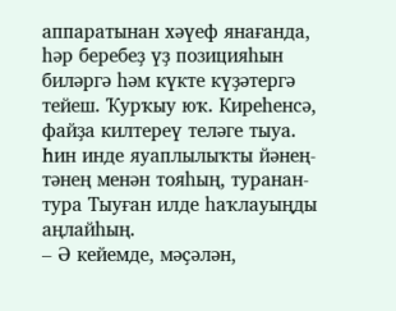аппаратынан хәүеф янағанда, һәр беребеҙ үҙ позицияһын биләргә һәм күкте күҙәтергә тейеш. Ҡурҡыу юҡ. Киреһенсә, файҙа килтереү теләге тыуа. Һин инде яуаплылыҡты йәнең-тәнең менән тояһың, туранан-тура Тыуған илде һаҡлауыңды аңлайһың.
– Ә кейемде, мәҫәлән,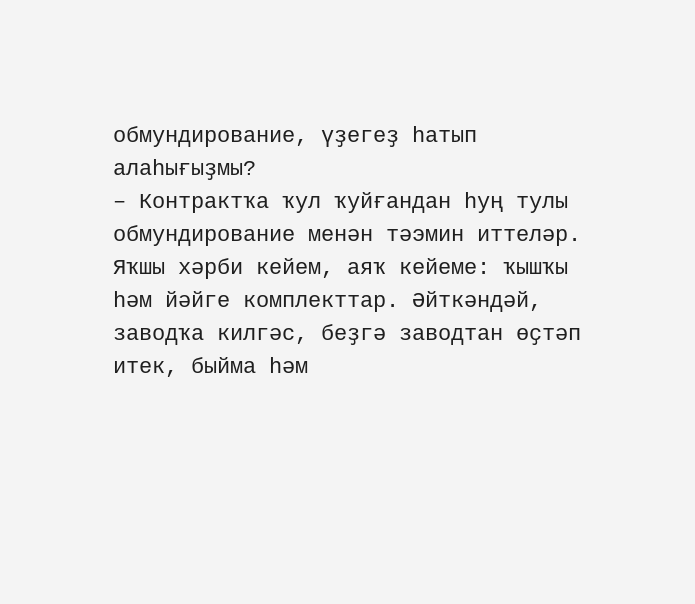обмундирование, үҙегеҙ һатып алаһығыҙмы?
– Контрактҡа ҡул ҡуйғандан һуң тулы обмундирование менән тәэмин иттеләр. Яҡшы хәрби кейем, аяҡ кейеме: ҡышҡы һәм йәйге комплекттар. Әйткәндәй, заводҡа килгәс, беҙгә заводтан өҫтәп итек, быйма һәм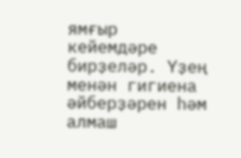ямғыр кейемдәре бирҙеләр. Үҙең менән гигиена әйберҙәрен һәм алмаш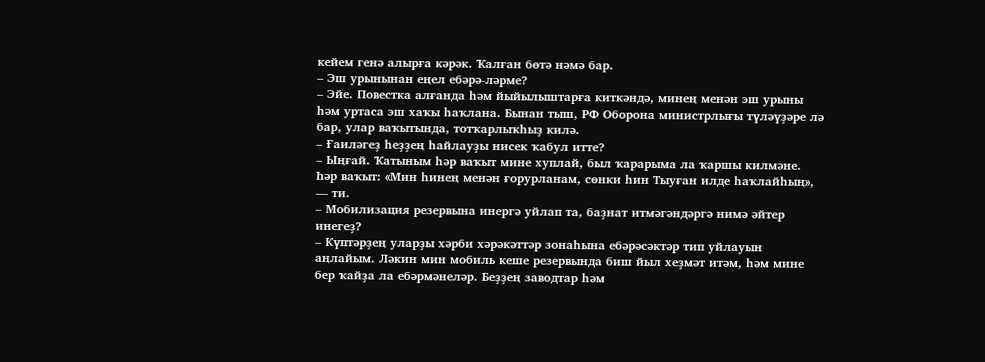кейем генә алырға кәрәк. Ҡалған бөтә нәмә бар.
– Эш урынынан еңел ебәрә-ләрме?
– Эйе. Повестка алғанда һәм йыйылыштарға киткәндә, минең менән эш урыны һәм уртаса эш хаҡы һаҡлана. Бынан тыш, РФ Оборона министрлығы түләүҙәре лә бар, улар ваҡытында, тотҡарлыҡһыҙ килә.
– Ғаиләгеҙ һеҙҙең һайлауҙы нисек ҡабул итте?
– Ыңғай. Ҡатыным һәр ваҡыт мине хуплай, был ҡарарыма ла ҡаршы килмәне. Һәр ваҡыт: «Мин һинең менән ғорурланам, сөнки һин Тыуған илде һаҡлайһың», — ти.
– Мобилизация резервына инергә уйлап та, баҙнат итмәгәндәргә нимә әйтер инегеҙ?
– Күптәрҙең уларҙы хәрби хәрәкәттәр зонаһына ебәрәсәктәр тип уйлауын аңлайым. Ләкин мин мобиль кеше резервында биш йыл хеҙмәт итәм, һәм мине бер ҡайҙа ла ебәрмәнеләр. Беҙҙең заводтар һәм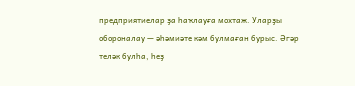предприятиелар ҙа һаҡлауға мохтаж. Уларҙы обороналау — әһәмиәте кәм булмаған бурыс. Әгәр теләк булһа, һеҙ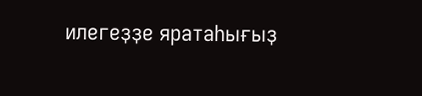илегеҙҙе яратаһығыҙ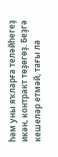һәм уны яҡларға теләйһегеҙ икән, контракт төҙөгөҙ. Беҙгә кешеләр етмәй, тағы ла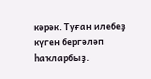кәрәк. Туған илебеҙ күген бергәләп һаҡларбыҙ.